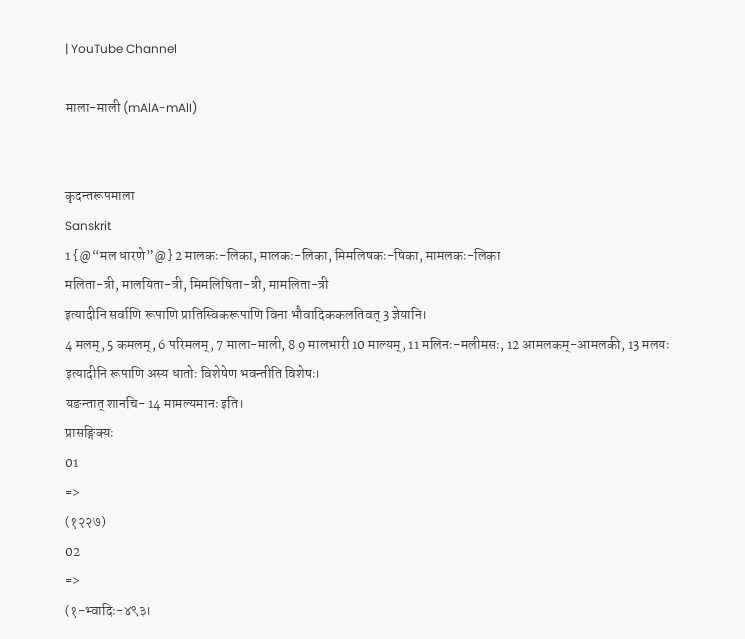| YouTube Channel

माला-माली (mAlA-mAlI)


कृदन्तरूपमाला
Sanskrit
1 {@“मल धारणे”@} 2 मालकः-लिका, मालकः-लिका, मिमलिषकः-षिका, मामलकः-लिका
मलिता-त्री, मालयिता-त्री, मिमलिषिता-त्री, मामलिता-त्री
इत्यादीनि सर्वाणि रूपाणि प्रातिस्विकरूपाणि विना भौवादिककलतिवत् 3 ज्ञेयानि।
4 मलम्, 5 कमलम्, 6 परिमलम्, 7 माला-माली, 8 9 मालभारी 10 माल्यम्, 11 मलिनः-मलीमसः, 12 आमलकम्-आमलकी, 13 मलयः
इत्यादीनि रूपाणि अस्य धातोः विशेषेण भवन्तीति विशेषः।
यङन्तात् शानचि- 14 मामल्यमानः इति।
प्रासङ्गिक्यः
01
=>
(१२२७)
02
=>
(१-भ्वादिः-४९३।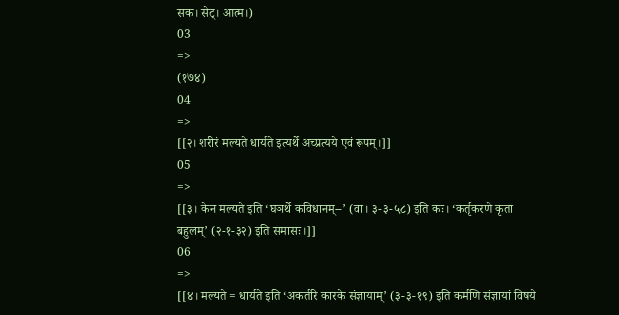सक। सेट्। आत्म।)
03
=>
(१७४)
04
=>
[[२। शरीरं मल्यते धार्यते इत्यर्थे अच्प्रत्यये एवं रूपम्।]]
05
=>
[[३। केन मल्यते इति ‘घञर्थे कविधानम्--’ (वा। ३-३-५८) इति कः। ‘कर्तृकरणे कृता बहुलम्’ (२-१-३२) इति समासः।]]
06
=>
[[४। मल्यते = धार्यते इति ‘अकर्तरि कारके संज्ञायाम्’ (३-३-१९) इति कर्मणि संज्ञायां विषये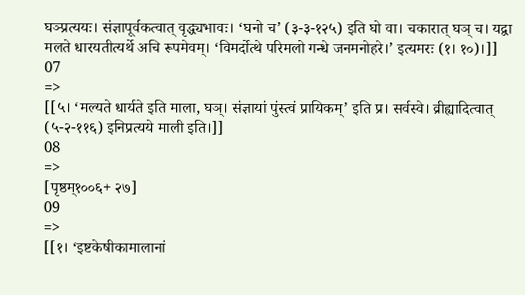घञ्प्रत्ययः। संज्ञापूर्वकत्वात् वृद्ध्यभावः। ‘घनो च’ (३-३-१२५) इति घो वा। चकारात् घञ् च। यद्वा मलते धारयतीत्यर्थे अचि रूपमेवम्। ‘विमर्दोत्थे परिमलो गन्धे जनमनोहरे।’ इत्यमरः (१। १०)।]]
07
=>
[[५। ‘मल्यते धार्यते इति माला, घञ्। संज्ञायां पुंस्त्वं प्रायिकम्’ इति प्र। सर्वस्वे। व्रीह्यादित्वात् (५-२-११६) इनिप्रत्यये माली इति।]]
08
=>
[पृष्ठम्१००६+ २७]
09
=>
[[१। ‘इष्टकेषीकामालानां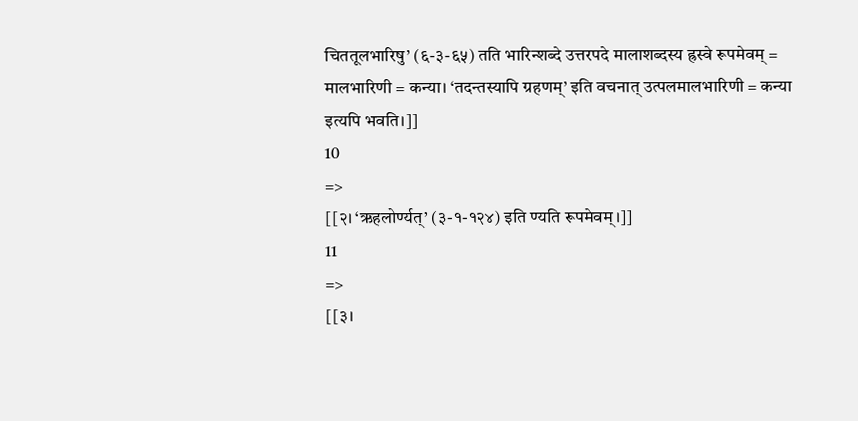चिततूलभारिषु’ (६-३-६५) तति भारिन्शब्दे उत्तरपदे मालाशब्दस्य ह्रस्वे रूपमेवम् = मालभारिणी = कन्या। ‘तदन्तस्यापि ग्रहणम्’ इति वचनात् उत्पलमालभारिणी = कन्या इत्यपि भवति।]]
10
=>
[[२। ‘ऋहलोर्ण्यत्’ (३-१-१२४) इति ण्यति रूपमेवम्।]]
11
=>
[[३।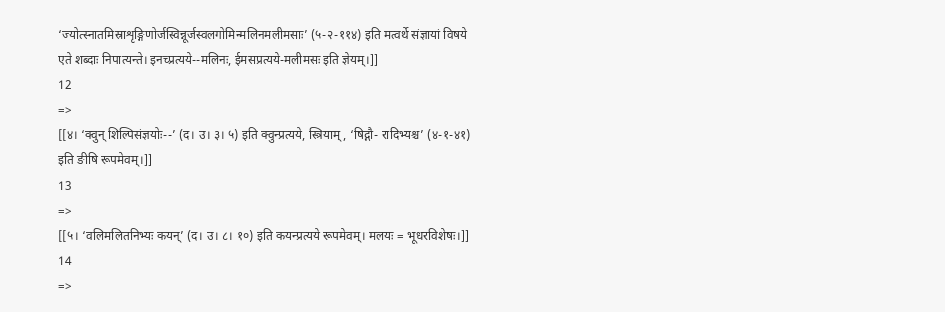‘ज्योत्स्नातमिस्राशृङ्गिणोर्जस्विन्नूर्जस्वलगोमिन्मलिनमलीमसाः’ (५-२-११४) इति मत्वर्थे संज्ञायां विषये एते शब्दाः निपात्यन्ते। इनच्प्रत्यये--मलिनः, ईमसप्रत्यये-मलीमसः इति ज्ञेयम्।]]
12
=>
[[४। ‘क्वुन् शिल्पिसंज्ञयोः--’ (द। उ। ३। ५) इति क्वुन्प्रत्यये, स्त्रियाम्, ‘षिद्गौ- रादिभ्यश्च’ (४-१-४१) इति ङीषि रूपमेवम्।]]
13
=>
[[५। ‘वलिमलितनिभ्यः कयन्’ (द। उ। ८। १०) इति कयन्प्रत्यये रूपमेवम्। मलयः = भूधरविशेषः।]]
14
=>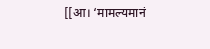[[आ। ‘मामल्यमानं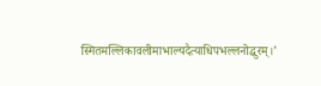स्मितमल्लिकावलीमाभाल्यदैत्याधिपभल्लनोद्धुरम्।’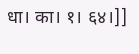धा। का। १। ६४।]]